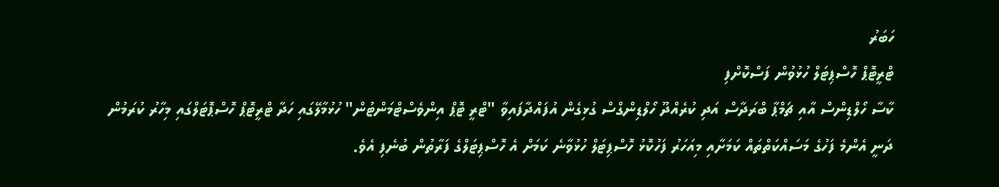ހަބަރު
ޓްރީޓޮޕް ހޮސްޕިޓަލް ހުޅުވުން ފަސްކޮށްފި
ކާސާ ހޯލްޑިންސް އާއި ޗަމްޕާ ބްރަދާސް އަދި ކުރެއްދޫ ހޯލްޑިންގްސް ގުޅިގެން އުފައްދާފައިވާ "ޓްރީ ޓޮޕް އިންވެސްޓްމަންޓުން" ހުޅުމާލޭގައި ހަދާ ޓްރީޓޮޕް ހޮސްޕޮޓަލްގައި މިހާރު ކުރަމުން ދަނީ އެންމެ ފަހުގެ މަސައްކަތްތައް ކަމަށާއި މިއަހަރު ފަހުކޮޅު ހޮސްޕިޓަލް ހުޅުވާނެ ކަމަށް އެ ހޮސްޕިޓަލްގެ ފަރާތުން ބުނެފި އެވެ.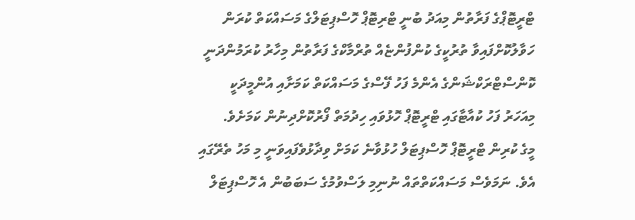ޓްރީޓޮޕްގެ ފަރާތުން މިއަދު ބުނީ ޓްރިޓޮޕް ހޮސްޕިޓަލްގެ މަސައްކަތް ކުރަން ހަވާލުކޮށްފައިވާ ތުރުކީގެ ކުންފުންޏެއް ތުރްމާކްގެ ފަރާތުން މިހާރު ކުރަމުންދަނީ ކޮންސްޓްރަކްޝަންގެ އެންމެ ފަހު ފޭސްގެ މަސައްކަތް ކަމަށާއި އުންމީދަކީ މިއަހަރު ފަހު ކުއާޓާގައި ޓްރީޓޮޕް ހޮޅުވައި ހިދުމަތް ފޯރުކޮށްދިނުން ކަމަށެވެ.
މީގެ ކުރިން ޓްރީޓޮޕް ހޮސްޕިޓަލް ހުޅުވާނެ ކަމަށް ވިދާޅުވެފައިވަނީ މި މަހު ތެރޭގައި އެވެ. ނަމަވެސް މަސައްކަތްތައް ނުނިމި ލަސްވުމުގެ ސަބަބުން އެ ހޮސްޕިޓަލް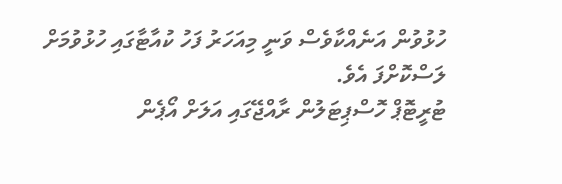ހުޅުވުން އަނެއްކާވެސް ވަނީ މިއަހަރު ފަހު ކުއާޓާގައި ހުޅުވުމަށް ލަސްކޮށްފަ އެވެ.
ޓުރީޓޮޕް ހޮސްޕިޓަލުން ރާއްޖޭގައި އަލަށް އޯޕެން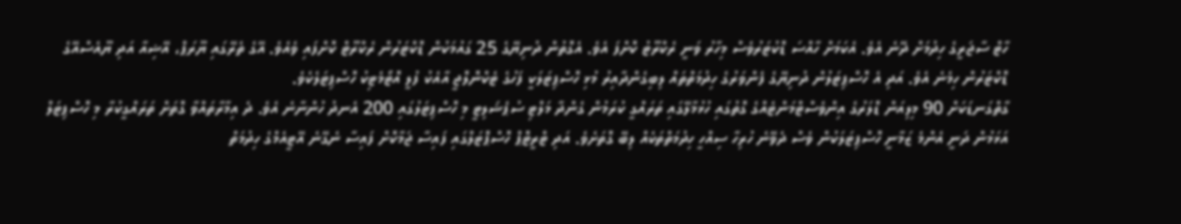ހާޓް ސާޖަރީގެ ހިދުމަށް ދޭނެ އެވެ. އެކަމަށް ހާއްސަ ޑޮކުޓަރުވެސް މިހާރު ވަނީ ރެކްރޫޓު ކޮށްފަ އެވެ. އެގޮތުން ދުނިޔޭގެ 25 ގައުމަކުން ޑޮކްޓަރުން ރެކްރޫޓް ކޮށްފައި ވެއެވެ. އޭގެ ތެރޭގައި ޔޫރަޕް، އޭޝިއާ އަދި ޔޫއެސްއޭގެ ޑޮކްޓަރުން ހިމެނެ އެވެ. އަދި އެ ހޮސްޕިޓަލުން ދުނިޔޭގެ ފެންވަރުގެ ހިދުމަތްތައް ލިބިގެންދާއިރު މުޅި ހޮސްޕިޓަލަކީ ފަހުގެ ޓެކްނޮލޮޖީ އާއެކު ފުލީ އޮޓޯމެޓިކު ހޮސްޕިޓަލެކެވެ.
ގާތްގަނޑަކަށް 90 މިލިއަން ޑޮލަރުގެ އިންވެސްޓްމަންޓެއްގެ ގޮތުގައި ހުޅުމާލޭގައި ތަރައްގީ ކުރަމުން ގެންދާ މަލްޓި ސުޕެޝަލިޓީ މި ހޮސްޕިޓަލުގައި 200 އެނދު ހުންނާނެ އެވެ. ދެ އިމާރާތައްވާ ގޮތަށް ތަރައްގީކުރާ މި ހޮސްޕިޓަލް އަޅަމުން ދަނީ އެންމެ ޒަމާނީ ހޮސްޕިޓަލަކުން ވެސް ދެވޭނެ ހުރިހާ ސިއްހީ ހިދުމަތްތަކެއް ލިބޭ ގޮތަށެވެ. އަދި ޓްރީޓޮޕް ހޮސްޕޮޓަލްގައި ފައިސާ ޖަމާކޮށް ފައިސާ ނެގޭނެ އޭޓީއެމްގެ ހިދުމަތް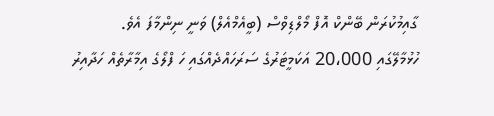ގާއިމުކުރަން ބޭންކް އޮފް މޯލްޑިވްސް (ބީއެމްއެލް) ވަނީ ނިންމާފަ އެވެ.
ހުޅުމާލޭގައި 20،000 އަކަމީޓަރުގެ ސަރަހައްދެއްގައި ހަ ފްލޯގެ އިމާރާތެއް ހަދާއިރު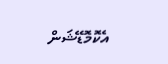އެކޮމޮޑޭޝަން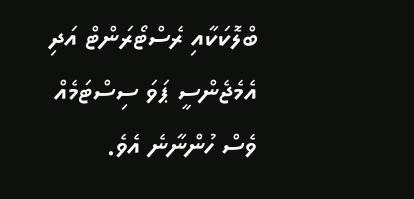ބްލޮކަކާއި ރެސްޓޯރަންޓް އަދި އެމެޖެންސީ ޕަވަ ސިސްޓަމެއް ވެސް ހުންނާނެ އެވެ.